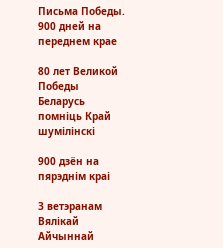Письма Победы. 900 дней на переднем крае

80 лет Великой Победы Беларусь помніць Край шумілінскі

900 дзён на пярэднім краі

З ветэранам Вялікай Айчыннай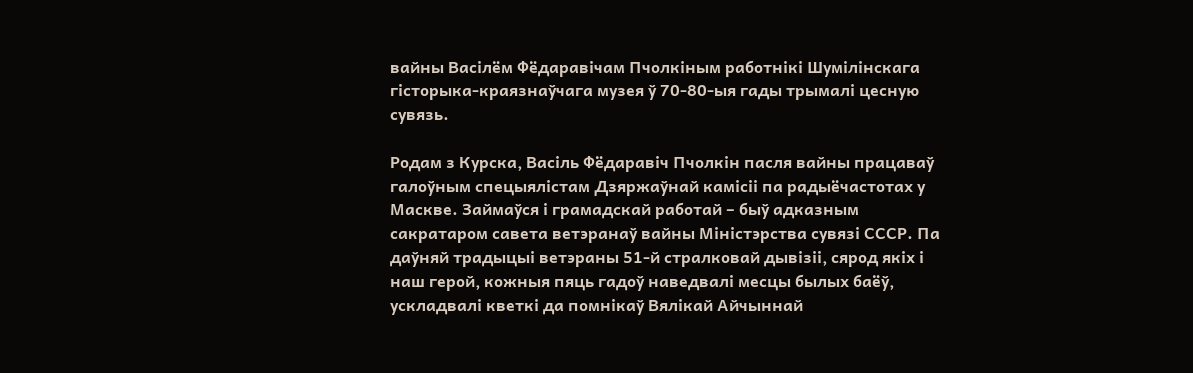вайны Васілём Фёдаравічам Пчолкіным работнікі Шумілінскага гісторыка-краязнаўчага музея ў 70-80-ыя гады трымалі цесную сувязь.

Родам з Курска, Васіль Фёдаравіч Пчолкін пасля вайны працаваў галоўным спецыялістам Дзяржаўнай камісіі па радыёчастотах у Маскве. Займаўся і грамадскай работай – быў адказным сакратаром савета ветэранаў вайны Міністэрства сувязі СССР. Па даўняй традыцыі ветэраны 51-й стралковай дывізіі, сярод якіх і наш герой, кожныя пяць гадоў наведвалі месцы былых баёў, ускладвалі кветкі да помнікаў Вялікай Айчыннай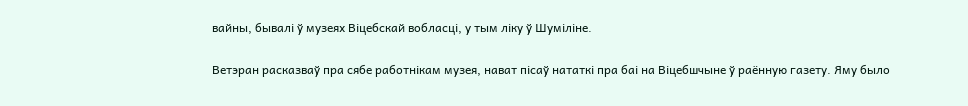вайны, бывалі ў музеях Віцебскай вобласці, у тым ліку ў Шуміліне.

Ветэран расказваў пра сябе работнікам музея, нават пісаў нататкі пра баі на Віцебшчыне ў раённую газету. Яму было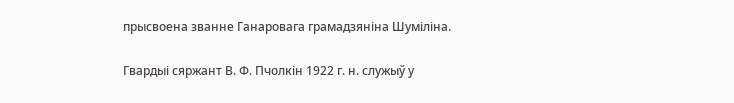прысвоена званне Ганаровага грамадзяніна Шуміліна.

Гвардыі сяржант В. Ф. Пчолкін 1922 г. н. служыў у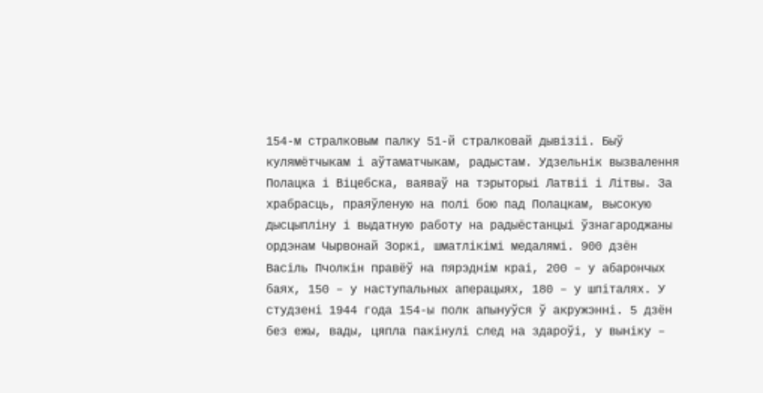154-м стралковым палку 51-й стралковай дывізіі. Быў кулямётчыкам і аўтаматчыкам, радыстам. Удзельнік вызвалення Полацка і Віцебска, ваяваў на тэрыторыі Латвіі і Літвы. За храбрасць, праяўленую на полі бою пад Полацкам, высокую дысцыпліну і выдатную работу на радыёстанцыі ўзнагароджаны ордэнам Чырвонай Зоркі, шматлікімі медалямі. 900 дзён Васіль Пчолкін правёў на пярэднім краі, 200 – у абарончых баях, 150 – у наступальных аперацыях, 180 – у шпіталях. У студзені 1944 года 154-ы полк апынуўся ў акружэнні. 5 дзён без ежы, вады, цяпла пакінулі след на здароўі, у выніку –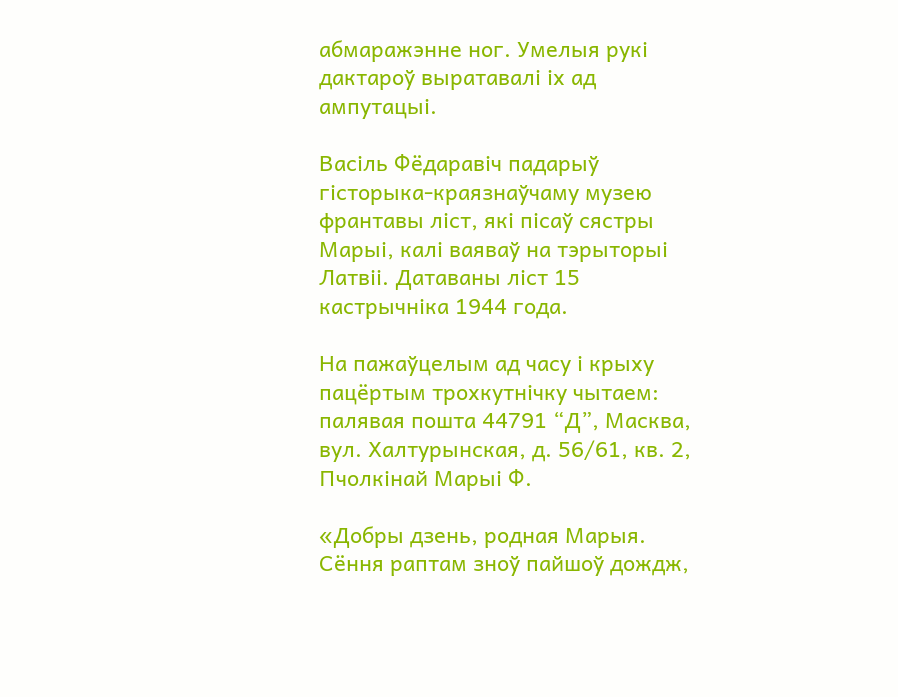абмаражэнне ног. Умелыя рукі дактароў выратавалі іх ад ампутацыі.

Васіль Фёдаравіч падарыў гісторыка-краязнаўчаму музею франтавы ліст, які пісаў сястры Марыі, калі ваяваў на тэрыторыі Латвіі. Датаваны ліст 15 кастрычніка 1944 года.

На пажаўцелым ад часу і крыху пацёртым трохкутнічку чытаем: палявая пошта 44791 “Д”, Масква, вул. Халтурынская, д. 56/61, кв. 2, Пчолкінай Марыі Ф.

«Добры дзень, родная Марыя. Сёння раптам зноў пайшоў дождж,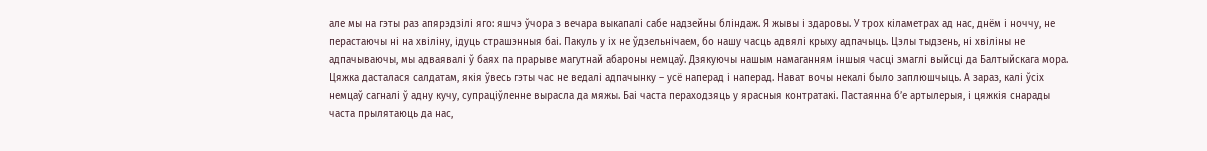але мы на гэты раз апярэдзілі яго: яшчэ ўчора з вечара выкапалі сабе надзейны бліндаж. Я жывы і здаровы. У трох кіламетрах ад нас, днём і ноччу, не перастаючы ні на хвіліну, ідуць страшэнныя баі. Пакуль у іх не ўдзельнічаем, бо нашу часць адвялі крыху адпачыць. Цэлы тыдзень, ні хвіліны не адпачываючы, мы адваявалі ў баях па прарыве магутнай абароны немцаў. Дзякуючы нашым намаганням іншыя часці змаглі выйсці да Балтыйскага мора. Цяжка дасталася салдатам, якія ўвесь гэты час не ведалі адпачынку – усё наперад і наперад. Нават вочы некалі было заплюшчыць. А зараз, калі ўсіх немцаў сагналі ў адну кучу, супраціўленне вырасла да мяжы. Баі часта пераходзяць у ярасныя контратакі. Пастаянна б’е артылерыя, і цяжкія снарады часта прылятаюць да нас,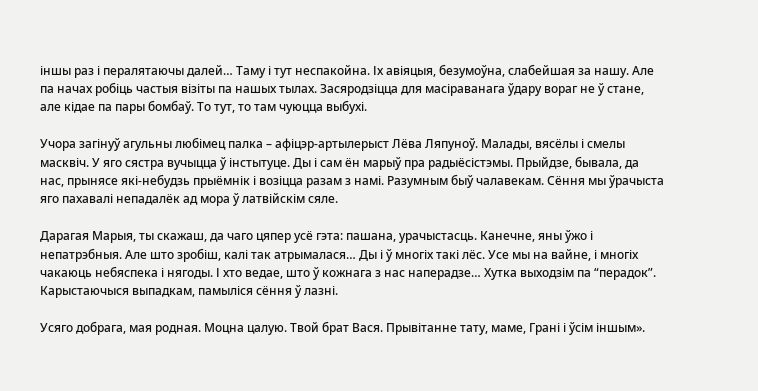іншы раз і пералятаючы далей… Таму і тут неспакойна. Іх авіяцыя, безумоўна, слабейшая за нашу. Але па начах робіць частыя візіты па нашых тылах. Засяродзіцца для масіраванага ўдару вораг не ў стане, але кідае па пары бомбаў. То тут, то там чуюцца выбухі.

Учора загінуў агульны любімец палка – афіцэр-артылерыст Лёва Ляпуноў. Малады, вясёлы і смелы масквіч. У яго сястра вучыцца ў інстытуце. Ды і сам ён марыў пра радыёсістэмы. Прыйдзе, бывала, да нас, прынясе які-небудзь прыёмнік і возіцца разам з намі. Разумным быў чалавекам. Сёння мы ўрачыста яго пахавалі непадалёк ад мора ў латвійскім сяле.

Дарагая Марыя, ты скажаш, да чаго цяпер усё гэта: пашана, урачыстасць. Канечне, яны ўжо і непатрэбныя. Але што зробіш, калі так атрымалася… Ды і ў многіх такі лёс. Усе мы на вайне, і многіх чакаюць небяспека і нягоды. І хто ведае, што ў кожнага з нас наперадзе… Хутка выходзім па “перадок”. Карыстаючыся выпадкам, памыліся сёння ў лазні.

Усяго добрага, мая родная. Моцна цалую. Твой брат Вася. Прывітанне тату, маме, Грані і ўсім іншым».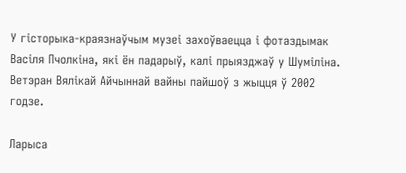У гісторыка-краязнаўчым музеі захоўваецца і фотаздымак Васіля Пчолкіна, які ён падарыў, калі прыязджаў у Шуміліна. Ветэран Вялікай Айчыннай вайны пайшоў з жыцця ў 2002 годзе.

Ларыса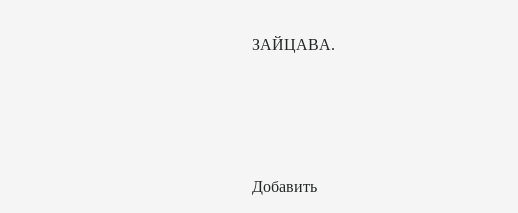ЗАЙЦАВА.





Добавить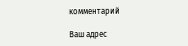комментарий

Ваш адрес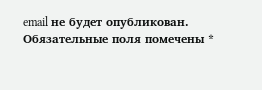email не будет опубликован. Обязательные поля помечены *